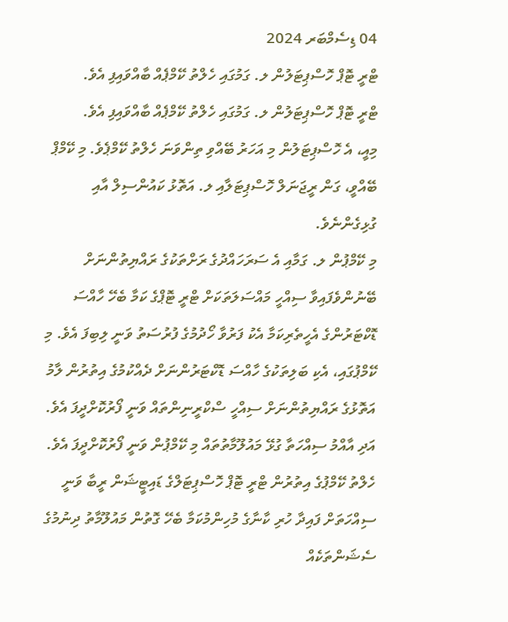04 ޑިސެމްބަރ 2024
ޓްރީ ޓޮޕް ހޮސްޕިޓަލުން ލ. ގަމުގައި ހެލްތު ކޭމްޕެއް ބާއްވައިފި އެވެ.
ޓްރީ ޓޮޕް ހޮސްޕިޓަލުން ލ. ގަމުގައި ހެލްތު ކޭމްޕެއް ބާއްވައިފި އެވެ.
މިއީ، އެ ހޮސްޕިޓަލުން މި އަހަރު ބޭއްވި ތިންވަނަ ހެލްތު ކޭމްޕެވެ. މި ކޭމްޕް ބޭއްވީ، ގަން ރީޖަނަލް ހޮސްޕިޓަލާއި ލ. އަތޮޅު ކައުންސިލް އާއި ގުޅިގެންނެވެ.
މި ކޭމްޕުން ލ. ގަމާއި އެ ސަރަހައްދުގެ ރަށްތަކުގެ ރައްޔިތުންނަށް ބޭނުންވެފައިވާ ސިއްހީ މައްސަލަތަކަށް ޓްރީ ޓޮޕްގެ ކަމާ ބެހޭ ހާއްސަ ޑޮކްޓަރުންގެ އެހީތެރިކަމާ އެކު ފަރުވާ ހޯދުމުގެ ފުރުސަތު ވަނީ ލިބިފަ އެވެ. މި ކޭމްޕުގައި، އެކި ބަލިތަކުގެ ހާއްސަ ޑޮކްޓަރުންނަށް ދެއްކުމުގެ އިތުރުން ލާމު އަތޮޅުގެ ރައްޔިތުންނަށް ސިއްހީ ސްކްރީނިންތައް ވަނީ ފޯރުކޮށްދީފަ އެވެ. އަދި އާއްމު ސިއްހަތާ ގުޅޭ މައުލޫމާތުތައް މި ކޭމްޕުން ވަނީ ފޯރުކޮށްދީފަ އެވެ.
ހެލްތު ކޭމްޕުގެ އިތުރުން ޓްރީ ޓޮޕް ހޮސްޕިޓަލްގެ ޑައިޓީޝަން ރީބާ ވަނީ ސިއްހަތަށް ފައިދާ ހުރި ކާނާގެ މުހިންމުކަމާ ބެހޭ ގޮތުން މައުލޫމާތު ދިނުމުގެ ސެޝަންތަކެއް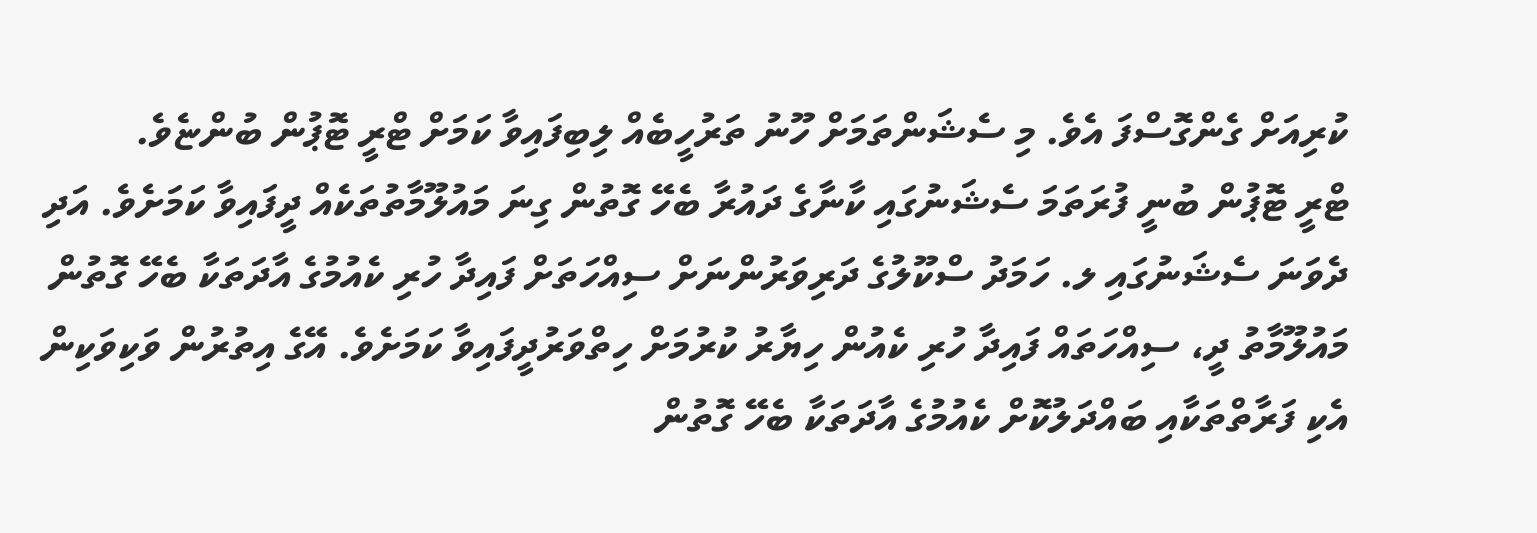ކުރިއަށް ގެންގޮސްފަ އެވެ. މި ސެޝަންތަމަށް ހޫނު ތަރުހީބެއް ލިބިފައިވާ ކަމަށް ޓްރީ ޓޮޕުން ބުންޏެވެ.
ޓްރީ ޓޮޕުން ބުނީ ފުރަތަމަ ސެޝަނުގައި ކާނާގެ ދައުރާ ބެހޭ ގޮތުން ގިނަ މައުލޫމާތުތަކެއް ދީފައިވާ ކަމަށެވެ. އަދި ދެވަނަ ސެޝަނުގައި ލ. ހަމަދު ސްކޫލުގެ ދަރިވަރުންނަށް ސިއްހަތަށް ފައިދާ ހުރި ކެއުމުގެ އާދަތަކާ ބެހޭ ގޮތުން މައުލޫމާތު ދީ، ސިއްހަތައް ފައިދާ ހުރި ކެއުން ހިޔާރު ކުރުމަށް ހިތްވަރުދީފައިވާ ކަމަށެވެ. އޭގެ އިތުރުން ވަކިވަކިން އެކި ފަރާތްތަކާއި ބައްދަލުކޮށް ކެއުމުގެ އާދަތަކާ ބެހޭ ގޮތުން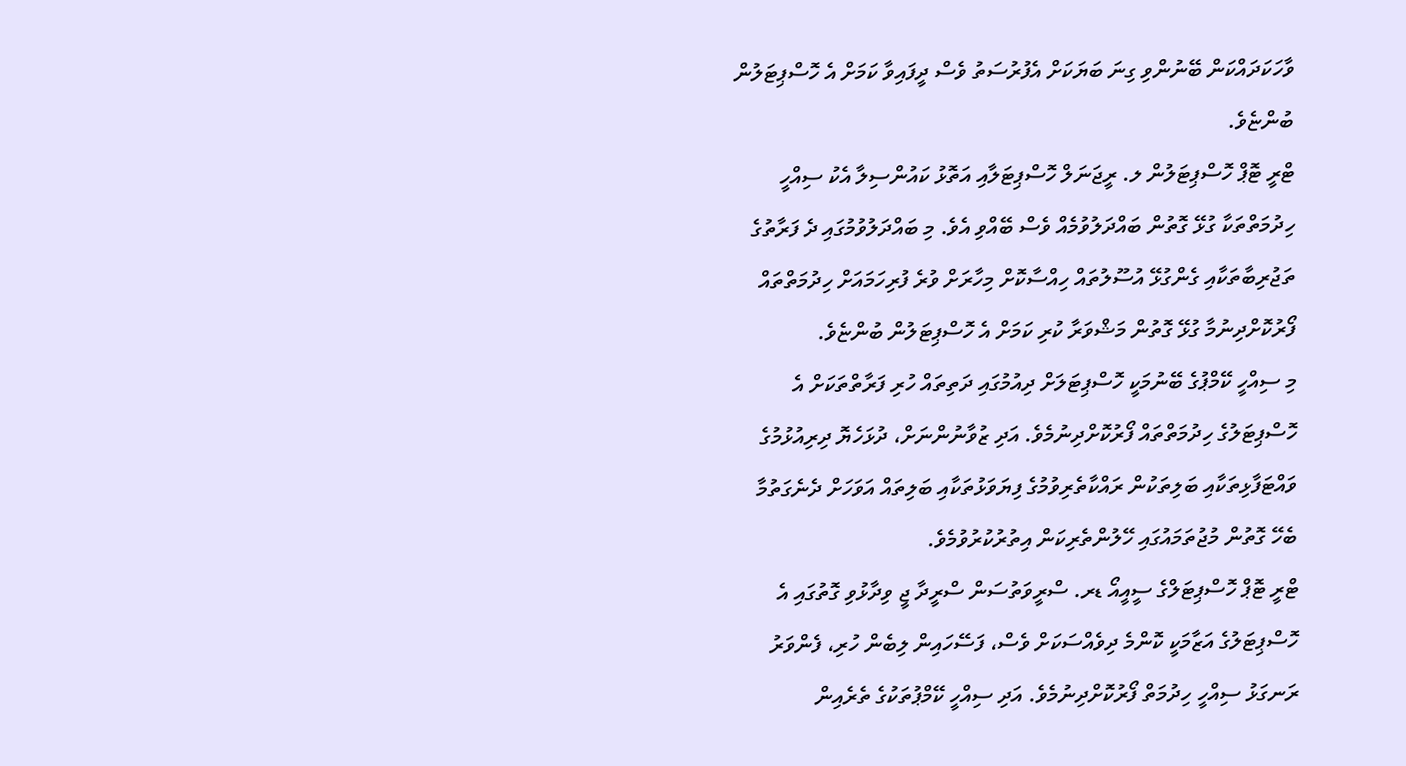ވާހަކަދައްކަން ބޭނުންވި ގިނަ ބަޔަކަށް އެފުރުސަތު ވެސް ދީފައިވާ ކަމަށް އެ ހޮސްޕިޓަލުން ބުންޏެވެ.
ޓްރީ ޓޮޕް ހޮސްޕިޓަލުން ލ. ރީޖަނަލް ހޮސްޕިޓަލާއި އަތޮޅު ކައުންސިލާ އެކު ސިއްހީ ހިދުމަތްތަކާ ގުޅޭ ގޮތުން ބައްދަލުވުމެއް ވެސް ބޭއްވި އެވެ. މި ބައްދަލުވުމުގައި ދެ ފަރާތުގެ ތަޖުރިބާތަކާއި ގެންގުޅޭ އުސޫލުތައް ހިއްސާކޮށް މިހާރަށް ވުރެ ފުރިހަމައަށް ހިދުމަތްތައް ފޯރުކޮށްދިނުމާ ގުޅޭ ގޮތުން މަޝްވަރާ ކުރި ކަމަށް އެ ހޮސްޕިޓަލުން ބުންޏެވެ.
މި ސިއްހީ ކޭމްޕުގެ ބޭނުމަކީ ހޮސްޕިޓަލަށް ދިއުމުގައި ދަތިތައް ހުރި ފަރާތްތަކަށް އެ ހޮސްޕިޓަލުގެ ހިދުމަތްތައް ފޯރުކޮށްދިނުމެވެ. އަދި ޒުވާނުންނަށް، ދުޅަހެޔޮ ދިރިއުޅުމުގެ ވައްޓަފާޅިތަކާއި ބަލިތަކުން ރައްކާތެރިވުމުގެ ފިޔަވަޅުތަކާއި ބަލިތައް އަވަހަށް ދެނެގަތުމާ ބެހޭ ގޮތުން މުޖުތަމައުގައި ހޭލުންތެރިކަން އިތުރުކުރުވުމެވެ.
ޓްރީ ޓޮޕް ހޮސްޕިޓަލްގެ ސީއީއޯ ޑރ. ސްރީވަތުސަން ސްރީދާ ޖީ ވިދާޅުވި ގޮތުގައި އެ ހޮސްޕިޓަލުގެ އަޒާމަކީ ކޮންމެ ދިވެއްސަކަށް ވެސް، ފަސޭހައިން ލިބެން ހުރި، ފެންވަރު ރަނގަޅު ސިއްހީ ހިދުމަތް ފޯރުކޮށްދިނުމެވެ. އަދި ސިއްހީ ކޭމްޕުތަކުގެ ތެރެއިން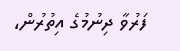ފަރުވާ ދިނުމުގެ އިތުރުން،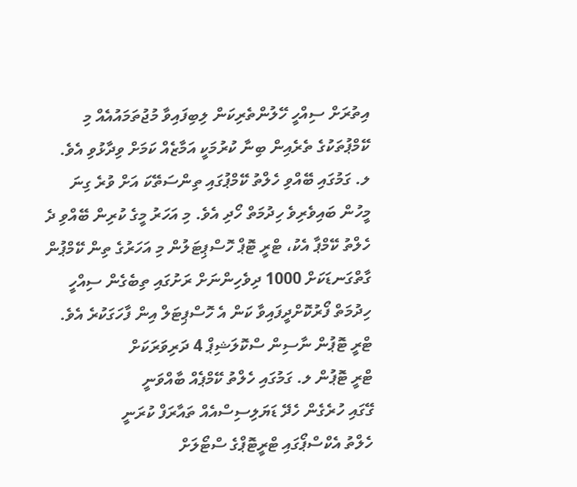އިތުރަށް ސިއްހީ ހޭލުންތެރިކަން ލިބިފައިވާ މުޖުތަމައުއެއް މި ކޭމްޕުތަކުގެ ތެރެއިން ބިނާ ކުރުމަކީ އަމާޒެއް ކަމަށް ވިދާޅުވި އެވެ.
ލ. ގަމުގައި ބޭއްވި ހެލްތު ކޭމްޕުގައި ތިންސަތޭކަ އަށް ވުރެ ގިނަ މީހުން ބައިވެރިވެ ހިދުމަތް ހޯދި އެވެ. މި އަހަރު މީގެ ކުރިން ބޭއްވި ދެ ހެލްތު ކޭމްޕާ އެކު، ޓްރީ ޓޮޕް ހޮސްޕިޓަލުން މި އަހަރުގެ ތިން ކޭމްޕުން ގާތްގަނޑަކަށް 1000 ދިވެހިންނަށް ރަށުގައި ތިބެގެން ސިއްހީ ހިދުމަތް ފޯރުކޮށްދީފައިވާ ކަން އެ ހޮސްޕިޓަލް އިން ފާހަގަކުރެ އެވެ.
ޓްރީ ޓޮޕުން ނާސިން ސްކޮލަޝިޕް 4 ދަރިވަރަކަށް
ޓްރީ ޓޮޕުން ލ. ގަމުގައި ހެލްތު ކޭމްޕެއް ބާއްވަނީ
ގޭގައި ހުރެގެން ހެދޭ ޑަޔަލިސިސްއެއް ތައާރަފް ކުރަނީ
ހެލްތު އެކްސްޕޯގައި ޓްރީޓޮޕްގެ ސްޓޯލަށް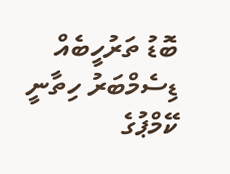ބޮޑު ތަރުހީބެއް
ޑިސެމްބަރު ހިތާނީ ކޭމްޕުގެ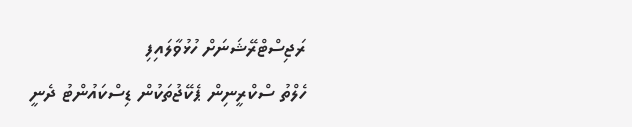ރަޖިސްޓްރޭޝަނަށް ހުޅުވާލައިފި
ހެލްތު ސްކްރީނިން ޕެކޭޖުތަކުން ޑިސްކައުންޓު ދެނީ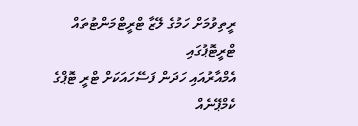ރީތިވުމަށް ހަމުގެ ލޭޒާ ޓްރީޓްމަންޓުތައް ޓްރީޓޮޕުގައި
އެމްއާރުއައި ހަދަން ފަސޭހައަކަށް ޓްރީ ޓޮޕްގެ ކެމްޕޭނެއް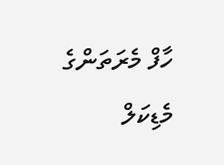ހާފް މެރަތަންގެ މެޑިކަލް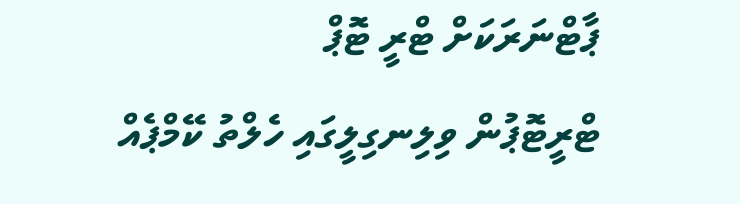ޕާޓްނަރަކަށް ޓްރީ ޓޮޕް
ޓްރީޓޮޕުން ވިލިނގިލީގައި ހެލްތު ކޭމްޕެއް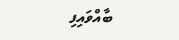ބާއްވައިފި